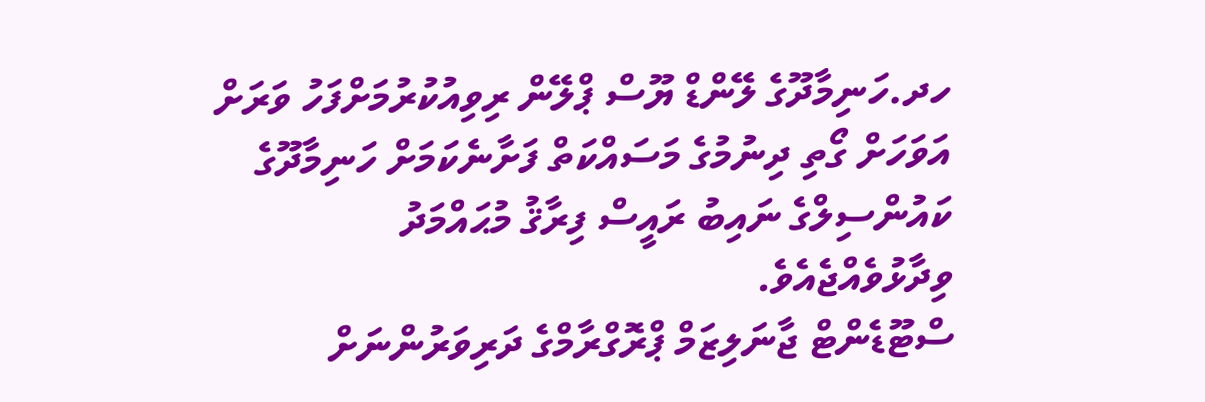ހދ.ހަނިމާދޫގެ ލޭންޑް ޔޫސް ޕްލޭން ރިވިއުކުރުމަށްފަހު ވަރަށް އަވަހަށް ގޯތި ދިނުމުގެ މަސައްކަތް ފަށާނެކަމަށް ހަނިމާދޫގެ ކައުންސިލްގެ ނައިބު ރައީސް ފިރާޤު މުޙައްމަދު ވިދާޅުވެއްޖެއެވެ.
ސްޓޫޑެންޓް ޖާނަލިޒަމް ޕްރޮގްރާމްގެ ދަރިވަރުންނަށް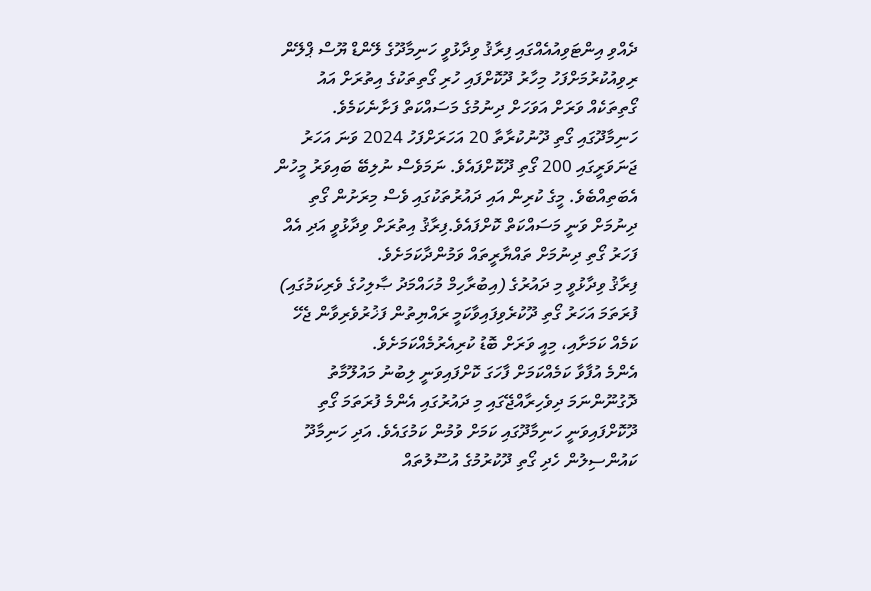ދެއްވި އިންޓަވިއުއެއްގައި ފިރާޤު ވިދާޅުވީ ހަނިމާދޫގެ ލޭންޑް ޔޫސް ޕްލޭން ރިވިއުކުރުމަށްފަހު މިހާރު ދޫކޮށްފައި ހުރި ގޯތިތަކުގެ އިތުރަށް އައު ގޯތިތަކެއް ވަރަށް އަވަހަށް ދިނުމުގެ މަސައްކަތް ފަށާނެކަމެވެ.
ހަނިމާދޫގައި ގޯތި ދޫނުކުރާތާ 20 އަހަރަށްފަހު 2024 ވަނަ އަހަރު ޖަނަވަރީގައި 200 ގޯތި ދޫކޮށްފައެވެ. ނަމަވެސް ނުލިބޭ ބައިވަރު މީހުން އެބަތިއްބެވެ. މީގެ ކުރިން އައި ދައުރުތަކުގައި ވެސް މިރަށުން ގޯތި ދިނުމަށް ވަނީ މަސައްކަތް ކޮށްފައެވެ.ފިރާޤު އިތުރަށް ވިދާޅުވީ އަދި އެއް ފަހަރު ގޯތި ދިނުމަށް ތައްޔާރީތައް ވަމުންދާކަމަށެވެ.
ފިރާޤު ވިދާޅުވީ މި ދައުރުގެ (އިބުރާހިމް މުހައްމަދު ޞާލިހުގެ ވެރިކަމުގައި) ފުރަތަމަ އަހަރު ގޯތި ދޫކުރެވިފައިވާކަމީ ރައްޔިތުން ފަޚުރުވެރިވާން ޖެހޭ ކަމެއް ކަމަށާއި، މިއީ ވަރަށް ބޮޑު ކުރިއެރުމެއްކަމަށެވެ.
އެންމެ އުފާވާ ކަމެއްކަމަށް ފާހަގަ ކޮށްފައިވަނީ ލިބުނު މައުލޫމާތު ދޮގުނޫންނަމަ ދިވެހިރާއްޖޭގައި މި ދައުރުގައި އެންމެ ފުރަތަމަ ގޯތި ދޫކޮށްފައިވަނީ ހަނިމާދޫގައި ކަމަށް ވުމުން ކަމުގައެވެ. އަދި ހަނިމާދޫ ކައުންސިލުން ހެދި ގޯތި ދޫކުރުމުގެ އުސޫލުތައް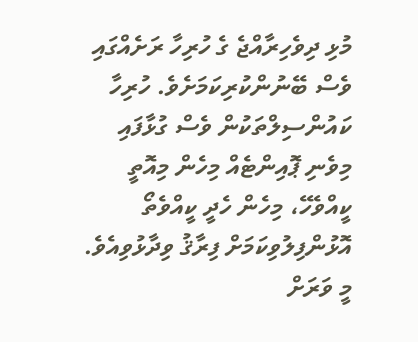މުޅި ދިވެހިރާއްޖެ ގެ ހުރިހާ ރަށެއްގައި ވެސް ބޭނުންކުރިކަމަށެވެ. ހުރިހާ ކައުންސިލްތަކުން ވެސް ގުޅާފައި މިވެނި ޕޮއިންޓެއް މިހެން މިއޮތީ ކީއްވެހޭ، މިހެން ހެދީ ކީއްވެތޯ އޮޅުންފިލުވިކަމަށް ފިރާޤު ވިދާޅުވިއެވެ. މީ ވަރަށް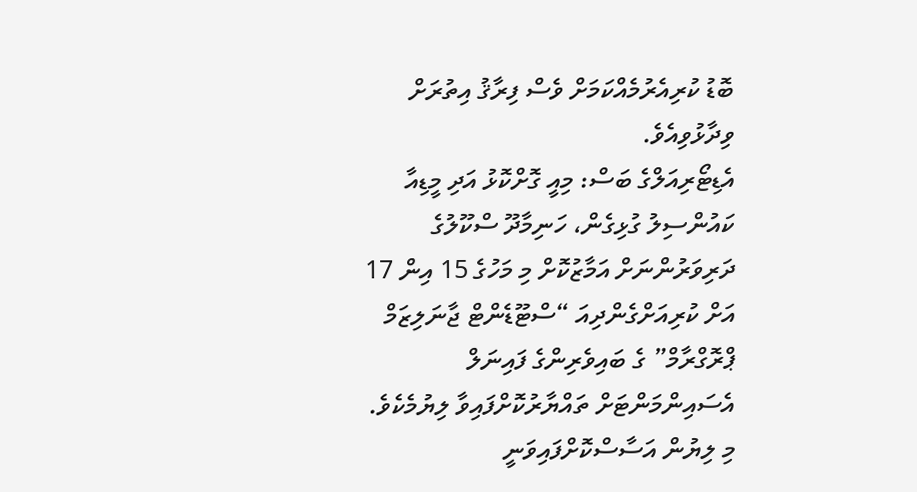ބޮޑު ކުރިއެރުމެއްކަމަށް ވެސް ފިރާޤު އިތުރަށް ވިދާޅުވިއެވެ.
އެޑިޓޯރިއަލްގެ ބަސް: މިއީ ގޮށްކޮޅު އަދި މީޑިއާ ކައުންސިލު ގުޅިގެން، ހަނިމާދޫ ސްކޫލުގެ ދަރިވަރުންނަށް އަމާޒުކޮށް މި މަހުގެ 15 އިން 17 އަށް ކުރިއަށްގެންދިއަ “ސްޓޫޑެންޓް ޖާނަލިޒަމް ޕްރޮގްރާމް” ގެ ބައިވެރިންގެ ފައިނަލް އެސައިންމަންޓަށް ތައްޔާރުކޮށްފައިވާ ލިޔުމެކެވެ. މި ލިޔުން އަސާސްކޮށްފައިވަނީ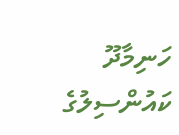ހަނިމާދޫ ކައުންސިލުގެ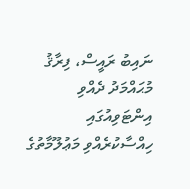ނައިބު ރައީސް، ފިރާޤު މުޙައްމަދު ދެއްވި އިންޓަވިއުގައި ހިއްސާކުރެއްވި މަޢުލޫމާތުގެ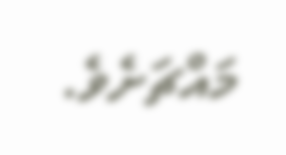މައްޗަށެވެ.